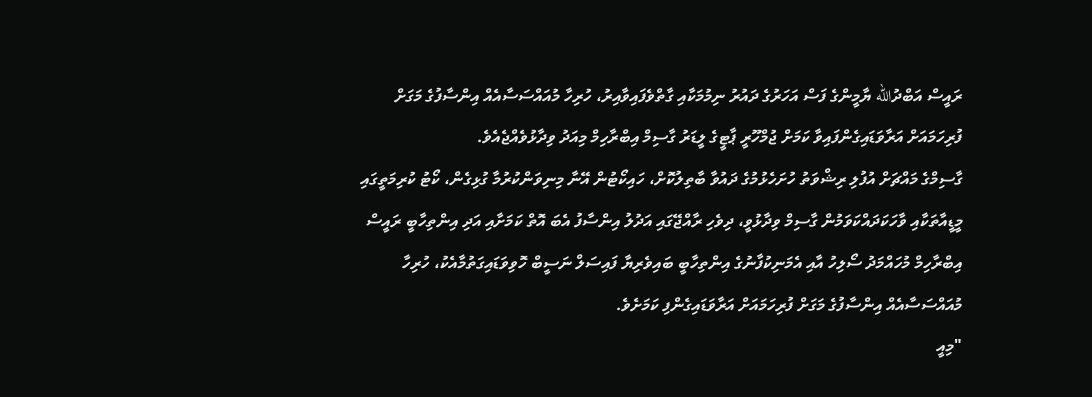ރައީސް އަބްދުالله ޔާމީންގެ ފަސް އަހަރުގެ ދައުރު ނިމުމަކާއި ގާތްވެފައިވާއިރު، ހުރިހާ މުއައްސަސާއެއް އިންސާފުގެ މަގަށް ފުރިހަމައަށް އަރާވަޑައިގެންފައިވާ ކަމަށް ޖުމްހޫރީ ޕާޓީގެ ލީޑަރު ގާސިމް އިބްރާހިމް މިއަދު ވިދާޅުވެއްޖެއެވެ.
ގާސިމްގެ މައްޗަށް އުފުލި ރިޝްވަތު ހުށަހެޅުމުގެ ދައުވާ ބާތިލުކޮށް، ހައިކޯޓުން އޭނާ މިނިވަންކުރުމާ ގުޅިގެން، ކޯޓު ކުރިމަތީގައި މީޑީއާތަކާއި ވާހަކަދައްކަވަމުން ގާސިމް ވިދާޅުވީ، ދިވެހި ރާއްޖޭގައި އަދުލު އިންސާފު އެބަ އޮތް ކަމަށާއި އަދި އިންތިހާބީ ރައީސް އިބްރާހިމް މުހައްމަދު ސޯލިހު އާއި އެމަނިކުފާނުގެ އިންތިހާބީ ބައިވެރިޔާ ފައިސަލް ނަސީބް ހޮވިވަޑައިގަތުމާއެކު، ހުރިހާ މުއައްސަސާއެއް އިންސާފުގެ މަގަށް ފުރިހަމައަށް އަރާވަޑައިގެންފި ކަމަށެވެ.
"މިއީ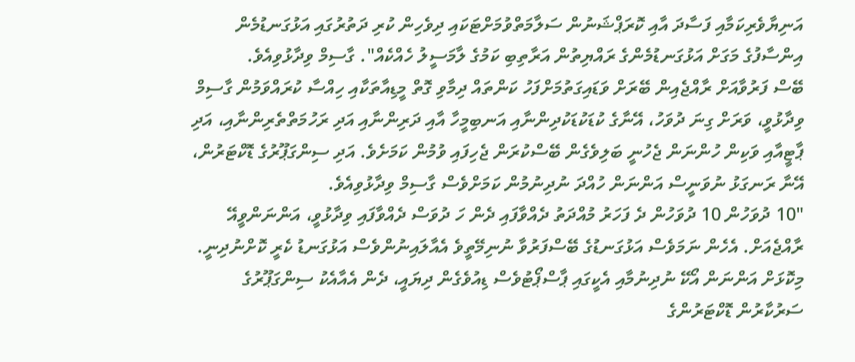އަނިޔާވެރިކަމާއި ފަސާދަ އާއި ކޮރަޕްޝަނުން ސަލާމަތްވުމަށްޓަކައި ދިވެހިން ކުރި ދަތުރުގައި އަޅުގަނޑުމެން އިންސާފުގެ މަގަށް އަޅުގަނޑުމެންގެ ރައްޔިތުން އަރާތިބި ކަމުގެ ލާމަސީލު ހެއްކެއް". ގާސިމް ވިދާޅުވިއެވެ.
ބޭސް ފަރުވާއަށް ރާއްޖެއިން ބޭރަށް ވަޑައިގަތުމަށްފަހު ކަންތައް ދިމާވި ގޮތް މީޑިއާތަކާއި ހިއްސާ ކުރައްވަމުން ގާސިމް ވިދާޅުވީ، ވަރަށް ގިނަ ދުވަހު، އޭނާގެ ކުޑަކުޑަކުދިންނާއި އަނބިމީހާ އާއި ދަރިންނާއި އަދި ރަހުމަތްތެރިންނާއި، އަދި ޕާޓީއާއި ވަކިން ހުންނަން ޖެހުނީ ބަލިވެގެން ބޭސްކުރަން ޖެހިފައި ވުމުން ކަމަށެވެ. އަދި ސިންގަޕޫރުގެ ޑޮކްޓަރުން، އޭނާ ރަނގަޅު ނުވަނީސް އަންނަން ހުއްދަ ނުދިނުމުން ކަމަށްވެސް ގާސިމް ވިދާޅުވިއެވެ.
"10 ދުވަހުން 10 ދުވަހުން ދެ ފަހަރު މުއްދަތު ދެއްވާފައި ދެން ހަ ދުވަސް ދެއްވާފައި ވިދާޅުވީ، އަންނަންވީއޭ ރާއްޖެއަށް. އެހެން ނަމަވެސް އަޅުގަނޑުގެ ބޭސްފަރުވާ ނުނިމޭތީވެ އެއާލައިނުންވެސް އަޅުގަނޑު ކެރީ ކޮށްނުދިނީ. މިކޮޅަށް އަންނަން އޯކޭ ނުދިނުމާއި އެކީގައި ޕާސްޕޯޓުވެސް ޑިއުވެގެން ދިޔައީ، ދެން އެއާއެކު ސިންގަޕޫރުގެ ސަރުކާރުން ޑޮކްޓަރުންގެ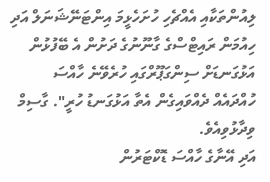ލިއުންތަކާއި އެއްޗެހި ހުށަހެޅީމަ އިންޓަނޭޝަނަލް އަދި ހިއުމަން ރައިޓްސްގެ ގާނޫނުގެ ދަށުން އެ ބޭފުޅުން އަޅުގަނޑަށް ސިންގަޕޫރްގައި ހުރެވޭނެ ހާއްސަ ހުއްދައެއް ދެއްވައިގެން އެތާ އަޅުގަނޑު ހުރީ". ގާސިމް ވިދާޅުވިއެވެ.
އަދި އޭނާގެ ހާއްސަ ޑޮކްޓަރުން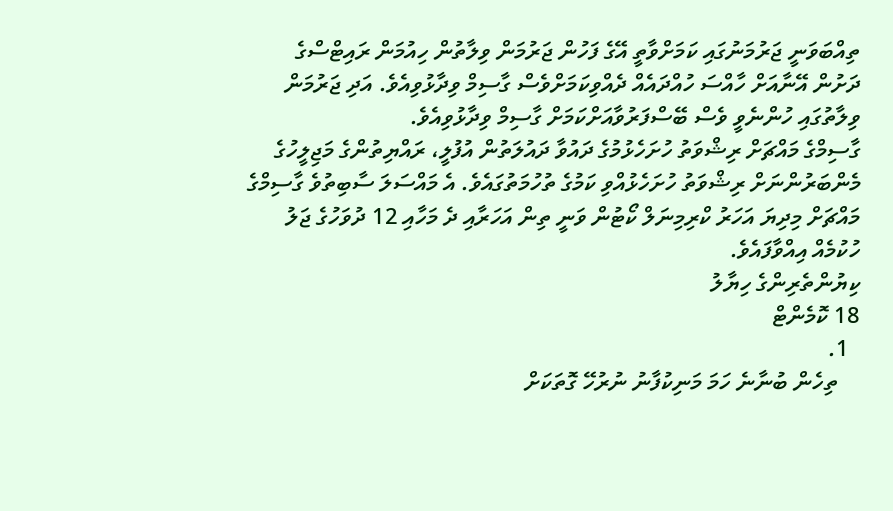ތިއްބަވަނީ ޖަރުމަނުގައި ކަމަށްވާތީ އޭގެ ފަހުން ޖަރުމަން ވިލާތުން ހިއުމަން ރައިޓްސްގެ ދަށުން އޭނާއަށް ހާއްސަ ހުއްދައެއް ދެއްވިކަމަށްވެސް ގާސިމް ވިދާޅުވިއެވެ. އަދި ޖަރުމަން ވިލާތުގައި ހުންނެވީ ވެސް ބޭސްފަރުވާއަށްކަމަށް ގާސިމް ވިދާޅުވިއެވެ.
ގާސިމްގެ މައްޗަށް ރިޝްވަތު ހުށަހެޅުމުގެ ދައުވާ ދައުލަތުން އުފުލީ، ރައްޔިތުންގެ މަޖިލީހުގެ މެންބަރުންނަށް ރިޝްވަތު ހުށަހެޅުއްވި ކަމުގެ ތުހުމަތުގައެވެ. އެ މައްސަލަ ސާބިތުވެ ގާސިމްގެ މައްޗަށް މިދިޔަ އަހަރު ކްރިމިނަލް ކޯޓުން ވަނީ ތިން އަހަރާއި ދެ މަހާއި 12 ދުވަހުގެ ޖަލު ހުކުމެއް އިއްވާފައެވެ.
ކިޔުންތެރިންގެ ހިޔާލު
18 ކޮމެންޓް
  1.
    ތިހެން ބުނާނެ ހަމަ މަނިކުފާނު ނުރުހޭ ގޮތަކަށް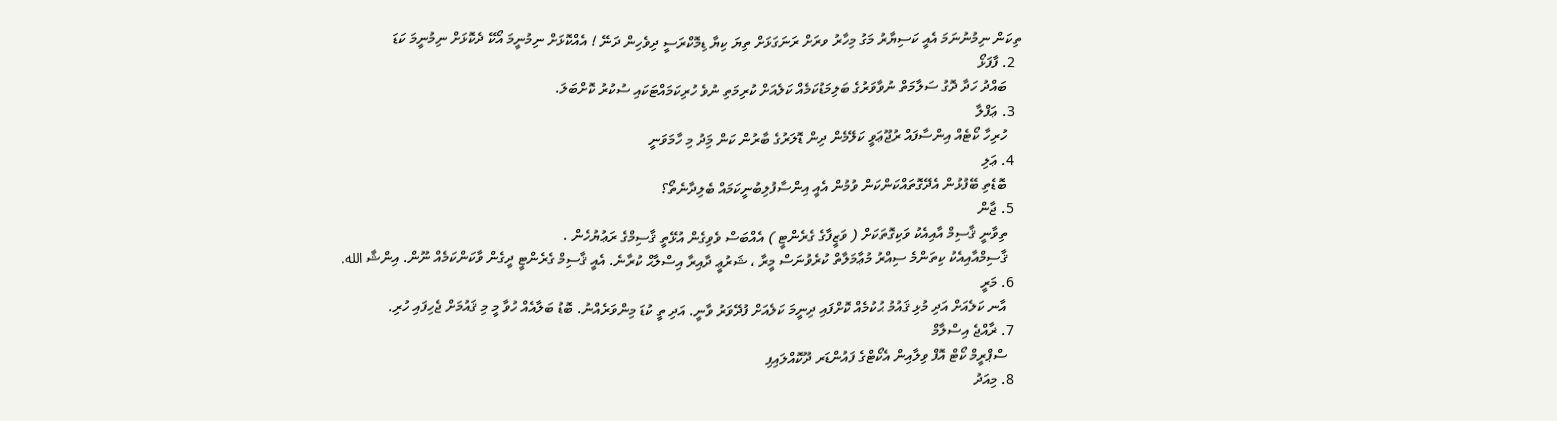ތިކަން ނިމުނުނަމަ އެއީ ކަސިޔާރު މަގު މިހާރު ވރަށް ރަނަގަޅަށް ތިޔަ ކިޔާ ޑިމޮކްރަސީ ދިވެހިން ދަނޭ ! އެއްކޮޅަށް ނިމުނީމަ އޯކޭ ދެކޮޅަށް ނިމުނީމަ ކަޑަ
  2. ފާފަޅޯ
    ބައްދު ހަދާ ދޮގު ސަލާމަތް ނުވާވަރުގެ ބަލިމަޑުކަމެއް ކަލެއަށް ކުރިމަތި ނުވެ ހުރިކަމައްޓަކައި ސުކުރު ކޮށްބަލަ.
  3. ޢަފްލާ
    ހުރިހާ ކޯޓެއް އިންސާފައް ރުޖޫޢަވީ ކަލޭމެން ދިން ޑޮލަރުގެ ބާރުން ކަން މިަދު މި ހާމަވަނީ
  4. ޢަލި
    ބޮޑެތި ބޭފުޅުން އެދޭގޮތައްކަންކަން ވުމުން އެއީ އިންސާފުލިބުނީކަމައް ބެލިދާނެތޯ؟
  5. ޖާން
    ތިވާނީ ޤާސިމް އާއިއެކު ވަކިގޮތަކަށް ( ވަޒީފާގެ ގެރެންޓީ ) އެއްބަސް ވެވިގެން އުޅޭތީ ޤާސިމްގެ ރަޢުޔުހެން .
    ޤާސިމްއާއިއެކު ކިތަންމެ ސިއްރު މުޢާމަލާތް ކުރެވުނަސް މީރާ ، ޝަރުޢީ ދާއިރާ އިސްލާޙް ކުރާނެ. އެއީ ޤާސިމް ގެރެންޓީ ދީގެން ވާކަންކަމެއް ނޫން. އިންޝާ الله.
  6. މަރީ
    އާނ ކަލެއަށް އަދި މުޅި ޤައުމު ޙުކުމެއް ކޮށްފައި ދިނީމަ ކަލެއަށް ފުދޭވަރު ވާނީ. އަދި ތީ ކުޑަ މިންވަރެއްނު. ބޮޑު ބަލާއެއް ހުވާ މީ މި ޤައުމަށް ޖެހިފައި ހުރި.
  7. ޜާއްޖެ އިސްލާމް
    ސްޕްރީމް ކޯޓް އޮފް ވިލާއިން އެކޯޓްގެ ފައުންޑަރ ދޫކޮއްލައިފި
  8. މިއަދު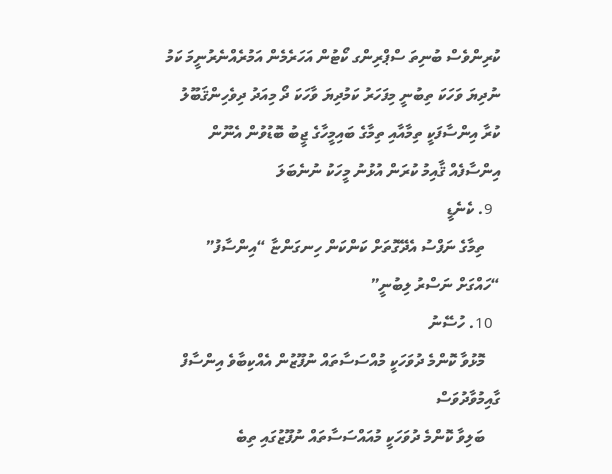ކުރިންވެސް ބުނިތަ ސްޕްރިންގ ކޯޓުން އަހަރެމެން އަމުރެއްނެރުނީމަ ކަމު ނުދިޔަ ވަހަކަ ތިބުނީ މިފަހަރު ކަމުދިޔަ ވާހަކަ ދޯ މިއަދު ދިވެހިންޤަބޫލު ކުރާ އިންސާފަކީ ތިމާއާއި ތިމާގެ ބައިމީހާގެ ޖީބު ބޮޑުވުން އެނޫން އިންސާފެއް ޤާއިމު ކުރަން އުޅުނު މީހަކު ނުނެބަލަ
  9. ކެނެޑީ
    ތިމާގެ ނަފްސު އެދޭގޮތަށް ކަންކަން ހިނގަންޏާ “އިންސާފު” “ހައްގަށް ނަސްރު ލިބުނީ”
  10. ހުސޭނު
    މޮޅުވާ ކޮންމެ ދުވަހަކީ މުއްސަސާތައް ނުފޫޒުން އެއްކިބާވެ އިންސާފް ގާއިމުވާދުވަސް
    ބަލިވާ ކޮންމެ ދުވަހަކީ މުއައްސަސާތައް ނުފޫޒުގައި ތިބެ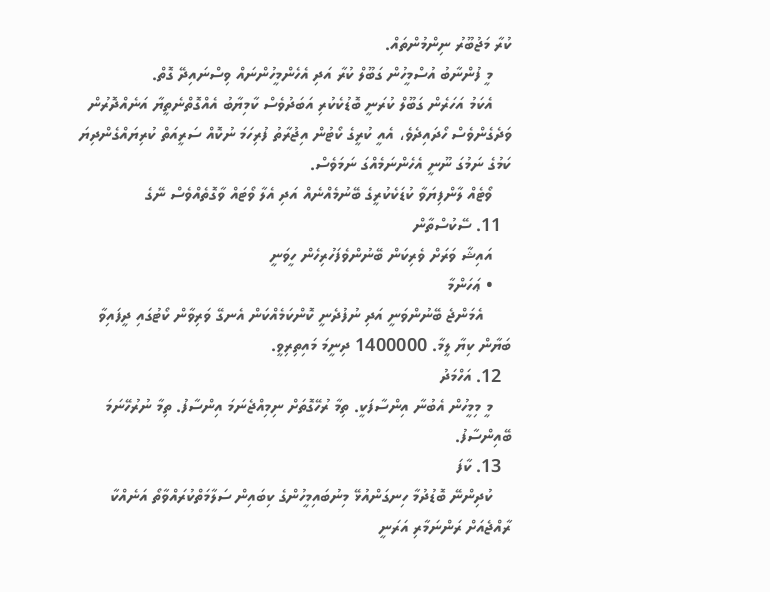ކުރާ މަޖުބޫރު ނިންމުންތައް.
    މީ ފުންނާބު އުސްމީހުން ގަބޫލް ކުރާ އަދި އެހެންމީހުންނައް ވިސްނައިދޭ ގޮތް.
    އެކަމު އަހަރެން ގަބޫލް ކުރަނީ ބޮޑުކެކުރި އަބަދުވެސް ކާމިޔާބު އެއްގޮތްނެތީޔާ އަނެއްދޮރުން ވަދެގެންވެސް ހޯދައިދެވެ، އެއީ ކުރީގެ ކޯޓުން އިޖުރާތު ފުރިހަމަ ނުކޮއް ސަރީއަތް ކުރިޔައްގެންދިޔަ ކަމުގެ ނަމުގަ ނޫނީ އެހެންނަމެއްގަ ނަމަވެސް.
    ވޯޓެއް ލާންފިޔަވާ ކުޑަކެކުރީގެ ބޭނުމެއްނެއް އަދި އެލާ ވޯޓައް ވާގޮތެއްވެސް ނޭގެ
  11. ސޭކުސްތާން
    އައިޝާ ވަރަށް ވެރިކަން ބޭނުންވެފަހުރިހެން ހީވަނީ
    • ޢަހަންމާ
      އެމަންޖެ ބޭނުންވަނީ އަދި ނުފުދެނީ ކޮންކަމެއްކަން އެނގޭ ވަރިވާން ކޯޓުގައި ދީފައިވާ ބަޔާން ކިޔާ ލީމާ. 1400000 ދިނީމަ މައިތިރިވީ.
  12. އަހްމަދު
    މީ މިމީހުން އެބުނާ އިންސާފަކީ. ތިމާ ރުހޭގޮތަށް ނިމިއްޖެނަމަ އިންސާފު. ތިމާ ނުރުހޭނަމަ ބޭއިންސާފު.
  13. ކާފަ
    ކުދިންނޭ ބޮޑުދުމާ ހިނގަންއުޅޭ މިނުބައިމީހުންގެ ކިބައިން ސަލާމަތްކުރައްވާތޯ އަނެއްކާ ރާއްޖެއަށް ރަންނަމާރި އަރަނީ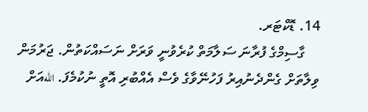14. ޑޮކްޓަރ.
    ގާސިމްގެ ފުރާނަ ސަލާމަތް ކުރެވުނީ ވަރަށް ނަސައްކަތުން. ޖަރުމަން ވިލާތަށް ގެންދެނުއިރު ފަހުނޭވާގެ ވެސް އެއްބުރި އޮތީ ނުކުމެފަ. اللهއަށް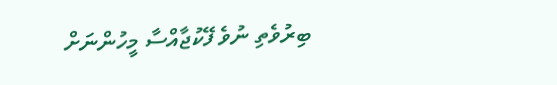ބިރުވެތި ނުވެ ފޭކުޖާއްސާ މީހުންނަށް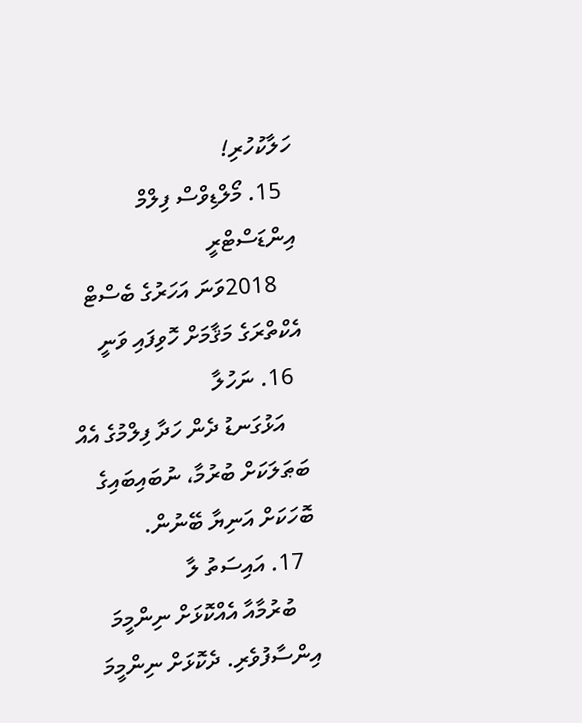ހަލާކުހުރި!
  15. މޯލްޑިވްސް ފިލްމް އިންޑަސްޓްރީ
    2018ވަނަ އަހަރުގެ ބެސްޓް އެކްތްރަގެ މަޤާމަށް ހޮވިފައި ވަނީ
  16. ނަހުލާ
    އަޅުގަނޑު ދެން ހަދާ ފިލްމުގެ އެއް ބަޠަލަކަށް ބުރުމާ، ނުބައިބައިގެ ބޮހަކަށް އަނިޔާ ބޭނުން.
  17. އައިސަތު ލާ
    ބުރުމާއާ އެއްކޮޅަށް ނިންމީމަ އިންސާފުވެރި. ދެކޮޅަށް ނިންމީމަ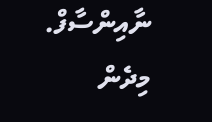ނާއިންސާފް. މިދެން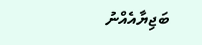ބަޖިޔާއެއްނު